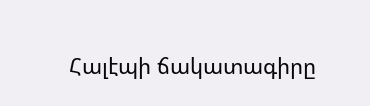Հալէպի ճակատագիրը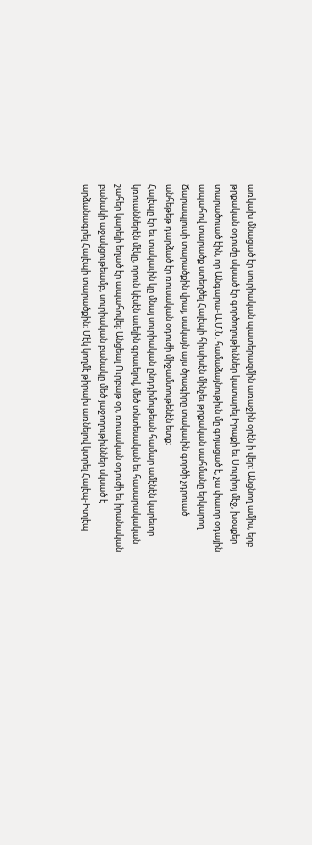առկախ մնացած էր սուրիական պատերազմին առաջին օրէն ի վեր։ Անցնող ամիս, երբ թրքական օդուժը սկսած էր գործողութիւններ կատարել Իրաքի եւ Սուրիոյ մէջ, խօսքեր տարածուած էին, որ Անգարա-Ա.Մ.Ն. համաձայնութիւն մը գոյացած է, չա փաւոր օդային ապահով տարածք ստեղծել Հալէպի հիւսիսէն մինչեւ թրքական սահմանը երկարող Ճարապլուսի տարածքին վրայ, սակայն այս ծրագիրը տակաւին գործի չդրուած անհեթեթ դարձած էր ռուսական օդուժի միջամտութենէն ետք։
Հալէպը էր եւ տակաւին կը մնայ սուրիական ընդդիմութեան համար ամէնէն կարեւոր կռուաններէն մէկը, որուն կէսէն աւելին գրաւելով, մեծ տնտեսական եւ հասարակական շահեր կարելի եղած էր ապահովել։ Անցեալ Ուրբաթ օր, ռուսական օդուժի եւ իրանական բանակի աջակցութեամբ, սուրիական բանակը մեծ յաջողութիւններ սկսած է արձանագրել Հալէպի տարածքին։ Մէկ կողմէ թիրախ առնելով կտրել Հալէպ-Իտլէպ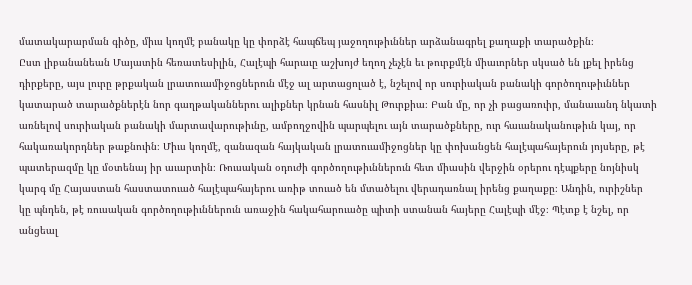մատակարարման գիծը, միւս կողմէ բանակը կը փորձէ հապճեպ յաջողութիւններ արձանագրել քաղաքի տարածքին։
Ըստ լիբանանեան Մայատին հեռատեսիլին, Հալէպի հարաւը աշխոյժ եղող չեչէն եւ թուրքմէն միաւորներ սկսած են լքել իրենց դիրքերը, այս լուրը թրքական լրատուամիջոցներուն մէջ ալ արտացոլած է, նշելով որ սուրիական բանակի գործողութիւններ կատարած տարածքներէն նոր գաղթականներու ալիքներ կրնան հասնիլ Թուրքիա։ Բան մը, որ չի բացառուիր, մանաւանդ նկատի առնելով սուրիական բանակի մարտավարութիւնը, ամբողջովին պարպելու այն տարածքները, ուր հաւանականութիւն կայ, որ հակառակորդներ թաքնուին։ Միւս կողմէ, զանազան հայկական լրատուամիջոցներ կը փոխանցեն հալէպահայերուն յոյսերը, թէ պատերազմը կը մօտենայ իր աւարտին։ Ռուսական օդուժի գործողութիւններուն հետ միասին վերջին օրերու դէպքերը նոյնիսկ կարգ մը Հայաստան հաստատուած հալէպահայերու առիթ տուած են մտածելու վերադառնալ իրենց քաղաքը։ Անդին, ուրիշներ կը պնդեն, թէ ռուսական գործողութիւններուն առաջին հակահարուածը պիտի ստանան հայերը Հալէպի մէջ։ Պէտք է նշել, որ անցեալ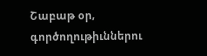Շաբաթ օր, գործողութիւններու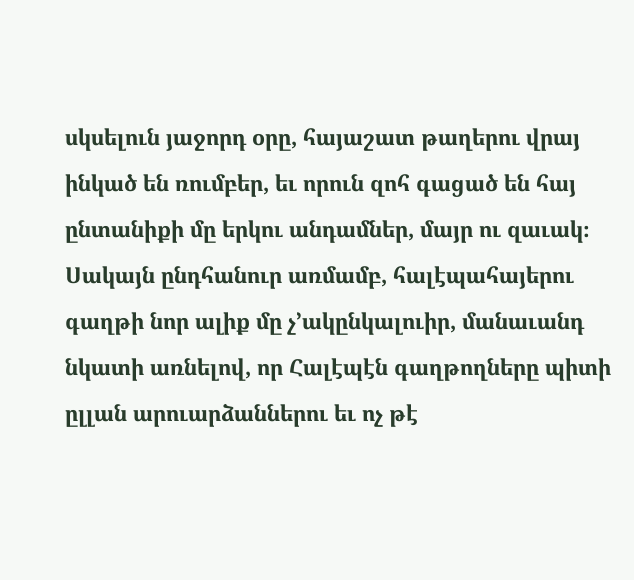սկսելուն յաջորդ օրը, հայաշատ թաղերու վրայ ինկած են ռումբեր, եւ որուն զոհ գացած են հայ ընտանիքի մը երկու անդամներ, մայր ու զաւակ։ Սակայն ընդհանուր առմամբ, հալէպահայերու գաղթի նոր ալիք մը չ’ակընկալուիր, մանաւանդ նկատի առնելով, որ Հալէպէն գաղթողները պիտի ըլլան արուարձաններու եւ ոչ թէ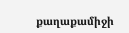քաղաքամիջի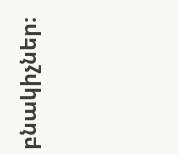բնակիչներ։